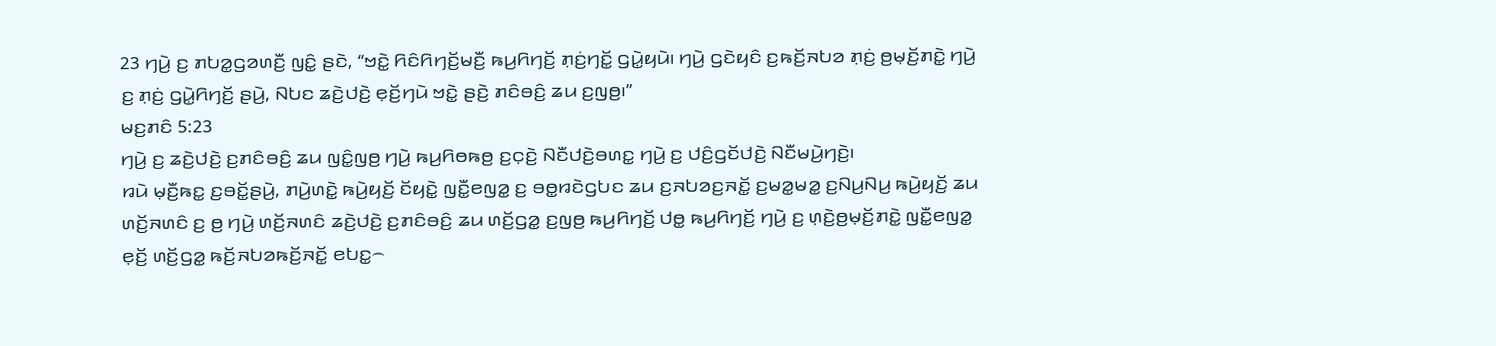23 ꤚꤣꤧ꤬ ꤢ꤬ ꤊꤝꤤ꤭ꤞꤤꤛꤢꤪ꤬ ꤜꤢꤨ꤭ ꤔꤢꤧ, “ꤠꤢꤧ꤭ ꤖꤢꤨꤖꤚꤢꤩ꤬ꤗꤢꤪ꤬ ꤒꤣ꤬ꤖꤚꤢꤩ꤬ ꤊ꤫ꤢꤦ꤬ꤚꤢꤩ꤭ ꤞꤣꤧ꤭ꤟꤣꤧ꤯ ꤚꤣꤧ꤬ ꤞꤢꤧꤟꤢꤨ ꤢ꤬ꤒꤢꤩ꤬ꤏꤝꤤ ꤊ꤫ꤢꤦ꤬ ꤥ꤬ꤗ꤫ꤢꤩ꤬ꤊꤢꤧ꤭ ꤚꤣꤧ꤬ ꤢ꤬ ꤊ꤫ꤢꤦ꤬ ꤞꤣꤧ꤭ꤖꤚꤢꤩ꤬ ꤔꤣꤧ꤬, ꤡꤝꤢ ꤘꤢꤧ꤬ꤓꤢꤧ꤬ ꤕ꤫ꤢꤩ꤬ꤚꤣꤧ ꤠꤢꤧ꤭ ꤔꤢꤧ꤬ ꤊꤢꤨꤋꤢꤨ꤬ ꤘꤣ ꤢ꤬ꤜꤥ꤬꤯”
ꤗꤢ꤬ꤊꤢꤨ 5:23
ꤚꤣꤧ꤬ ꤢ꤬ ꤘꤢꤧ꤬ꤓꤢꤧ꤬ ꤢ꤬ꤊꤢꤨꤋꤢꤨ꤬ ꤘꤣ ꤜꤢꤨ꤭ꤜꤥ꤬ ꤚꤣꤧ꤬ ꤒꤣ꤬ꤖꤥꤒꤥ꤬ ꤢ꤬ꤍ꤫ꤢꤧ꤬ ꤡꤢꤪꤓꤢꤧ꤬ꤋꤛꤢ꤭ ꤚꤣꤧ꤬ ꤢ꤬ ꤓꤢꤨ꤬ꤞꤢꤩꤓꤢꤧ꤬ ꤡꤢꤪꤗꤣꤧ꤬ꤚꤢꤧ꤬꤯
ꤙꤣꤧ ꤗ꤫ꤢꤪ꤬ꤒꤢ꤭ ꤢ꤬ꤋꤢꤩ꤭ꤔꤣꤧ꤬, ꤊꤣꤧ꤬ꤛꤢꤧ꤭ ꤒꤣꤧ꤬ꤟꤢꤩ꤬ ꤢꤩꤟꤢꤧ꤭ ꤜꤢꤪ꤭ꤕꤜꤤ꤭ ꤢ꤬ ꤋꤥ꤭ꤙꤢꤧꤞꤝꤢ ꤘꤣ ꤢ꤬ꤏꤝꤤꤢ꤬ꤏꤢꤩ꤭ ꤢ꤬ꤗꤤ꤭ꤗꤤ꤭ ꤢ꤬ꤡꤣ꤬ꤡꤣ꤬ ꤒꤣꤧ꤬ꤟꤢꤩ꤬ ꤘꤣ ꤛꤢꤩ꤬ꤏꤛꤢꤨ ꤢ꤬ ꤥ꤬ ꤚꤣꤧ꤬ ꤛꤢꤩ꤬ꤏꤛꤢꤨ ꤘꤢꤧ꤬ꤓꤢꤧ꤬ ꤢ꤬ꤊꤢꤨꤋꤢꤨ꤬ ꤘꤣ ꤛꤢꤩ꤬ꤞꤤ꤭ ꤢ꤬ꤜꤥ꤬ ꤒꤣ꤬ꤖꤚꤢꤩ꤬ ꤓꤥ꤭ ꤒꤣ꤬ꤖꤚꤢꤩ꤬ ꤚꤣꤧ꤬ ꤢ꤬ ꤛ꤫ꤢꤧ꤬ꤥ꤬ꤗ꤫ꤢꤩ꤬ꤊꤢꤧ꤭ ꤜꤢꤪ꤭ꤕꤜꤤ꤭ ꤕ꤫ꤢꤩ꤬ ꤛꤢꤩ꤬ꤞꤤ꤭ ꤒꤢꤩ꤬ꤏꤝꤤꤒꤢꤩ꤬ꤏꤢꤩ꤭ ꤕꤝꤢ꤭꤮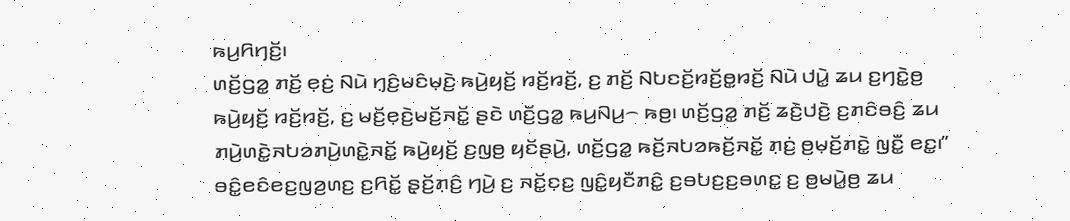ꤒꤣ꤬ꤖꤚꤢꤩ꤬꤯
ꤛꤢꤩ꤬ꤞꤤ꤭ ꤊꤢꤩ꤬ ꤕ꤫ꤢꤦ꤬ ꤡꤣꤧ ꤚ꤫ꤢꤨ꤬ꤗꤢꤨꤗ꤫ꤢꤧ꤬ ꤒꤣꤧ꤬ꤟꤢꤩ꤬ ꤙꤢꤩ꤬ꤙꤢꤩ꤬, ꤢ꤬ ꤊꤢꤩ꤬ ꤡꤝꤢꤢꤩ꤬ꤙꤢꤩ꤬ꤥ꤭ꤙꤢꤩ꤬ ꤡꤣꤧ ꤓꤣꤧ꤭ ꤘꤣ ꤢ꤬ꤚꤢꤧ꤭ꤥ꤬ ꤒꤣꤧ꤬ꤟꤢꤩ꤬ ꤙꤢꤩ꤬ꤙꤢꤩ꤬, ꤢ꤬ ꤗꤢꤩ꤬ꤕ꤫ꤢꤧ꤬ꤗꤢꤩ꤬ꤏꤢꤩ꤭ ꤔꤢꤧ ꤛꤢꤩ꤬ꤞꤤ꤭ ꤒꤣ꤬ꤡꤣ꤬꤮ ꤒꤥ꤬꤯ ꤛꤢꤩ꤬ꤞꤤ꤭ ꤊꤢꤩ꤬ ꤘꤢꤧ꤬ꤓꤢꤧ꤬ ꤢ꤬ꤊꤢꤨꤋꤢꤨ꤬ ꤘꤣ ꤊꤣꤧ꤬ꤛꤢꤧ꤭ꤏꤝꤤꤊꤣꤧ꤬ꤛꤢꤧ꤭ꤏꤢꤩ꤭ ꤒꤣꤧ꤬ꤟꤢꤩ꤬ ꤢ꤬ꤜꤥ꤬ ꤟꤢꤩꤔꤣꤧ꤬, ꤛꤢꤩ꤬ꤞꤤ꤭ ꤒꤢꤩ꤬ꤏꤝꤤꤒꤢꤩ꤬ꤏꤢꤩ꤭ ꤊ꤫ꤢꤦ꤬ ꤥ꤬ꤗ꤫ꤢꤩ꤬ꤊꤢꤧ꤭ ꤜꤢꤪ꤭ ꤕꤢ꤭꤯”
ꤋꤢꤨ꤭ꤕꤢꤨꤕꤢ꤬ꤜꤤ꤬ꤛꤢ꤬ ꤢ꤬ꤖꤢꤩ꤭ ꤔ꤫ꤢꤩ꤬ꤊ꤫ꤢꤨ꤬ ꤚꤣꤧ꤬ ꤢ꤬ ꤏꤢꤩ꤭ꤢ꤫ꤢ꤬ ꤜꤢꤨ꤭ꤟꤢꤪꤊꤢꤨ꤭ ꤢ꤬ꤋꤝꤢ꤬ꤢ꤬ꤋꤛꤢ꤭ ꤢ꤬ ꤥ꤬ꤗꤣꤧ꤭ꤥ꤬ ꤘꤣ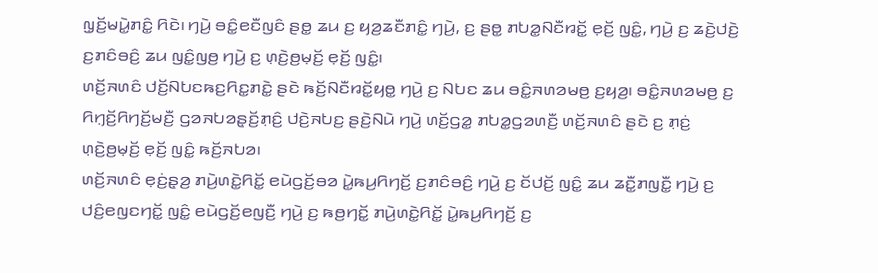ꤜ꤫ꤢꤩ꤬ꤗꤣꤧ꤭ꤊꤢꤨ꤭ ꤖꤢꤧ꤯ ꤚꤣꤧ꤬ ꤋꤢꤨ꤭ꤕꤢꤪꤜꤢꤨ ꤔꤥ꤭ ꤘꤣ ꤢ꤬ ꤟꤤ꤬ꤘꤢꤪꤊꤢꤨ꤭ ꤚꤣꤧ꤬, ꤢ꤬ ꤔꤥ꤭ ꤊꤝꤤ꤭ꤡꤢꤪꤙꤢꤩ꤭ ꤕ꤫ꤢꤩ꤬ ꤜꤢꤨ꤭, ꤚꤣꤧ꤬ ꤢ꤬ ꤘꤢꤧ꤬ꤓꤢꤧ꤬ ꤢ꤬ꤊꤢꤨꤋꤢꤨ꤬ ꤘꤣ ꤜꤢꤨ꤭ꤜꤥ꤬ ꤚꤣꤧ꤬ ꤢ꤬ ꤛ꤫ꤢꤧ꤬ꤥ꤬ꤗ꤫ꤢꤩ꤬ ꤕ꤫ꤢꤩ꤬ ꤜꤢꤨ꤭꤯
ꤛꤢꤩ꤬ꤏꤛꤢꤨ ꤓꤢꤩ꤬ꤡꤝꤢꤒꤢ꤬ꤖꤢ꤭ꤊꤢꤧ꤭ ꤔꤢꤧ ꤒꤢꤩ꤬ꤡꤢꤪꤙꤢꤩ꤭ꤟꤥ꤭ ꤚꤣꤧ꤬ ꤢ꤬ ꤡꤝꤢ ꤘꤣ ꤋꤢꤨ꤭ꤏꤛꤤꤗꤥ꤬ ꤢ꤬ꤟꤤ꤬꤯ ꤋꤢꤨ꤭ꤏꤛꤤꤗꤥ꤬ ꤢ꤬ ꤖꤚ꤫ꤢꤩ꤬ꤖꤚꤢꤩ꤬ꤗꤢꤪ꤬ ꤞꤤꤏꤝꤤꤔ꤫ꤢꤩ꤬ꤊ꤫ꤢꤨ꤬ ꤓꤢꤧ꤬ꤏꤝꤢ꤬ ꤔꤢꤧ꤬ꤡꤣꤧ ꤚꤣꤧ꤬ ꤛꤢꤩ꤬ꤞꤤ꤭ ꤊꤝꤤ꤭ꤞꤤꤛꤢꤪ꤬ ꤛꤢꤩ꤬ꤏꤛꤢꤨ ꤔꤢꤧ ꤢ꤬ ꤊ꤫ꤢꤦ꤬ ꤛ꤫ꤢꤧ꤬ꤥ꤬ꤗ꤫ꤢꤩ꤬ ꤕ꤫ꤢꤩ꤬ ꤜꤢꤨ꤭ ꤒꤢꤩ꤬ꤏꤝꤤ꤯
ꤛꤢꤩ꤬ꤏꤛꤢꤨ ꤕ꤫ꤢꤦ꤬ꤔ꤫ꤤ꤬ ꤊꤣꤧ꤬ꤛꤢꤧ꤭ꤖꤢꤩ꤭ ꤕꤣꤧꤞꤢꤩ꤬ꤋꤤ ꤣꤧ꤭ꤒꤣ꤬ꤖꤚꤢꤩ꤬ ꤢ꤬ꤊꤢꤨꤋꤢꤨ꤬ ꤚꤣꤧ꤬ ꤢ꤬ ꤢꤩꤓꤢꤩ꤬ ꤜꤢꤨ꤭ ꤘꤣ ꤘꤢꤪ꤭ꤊꤜꤢꤪ꤭ ꤚꤣꤧ꤬ ꤢ꤬ ꤓꤢꤨ꤬ꤕꤜꤢꤚꤢꤩ꤭ ꤜꤢꤨ꤭ ꤕꤣꤧꤞꤢꤩ꤬ꤕꤜꤢꤪ꤬ ꤚꤣꤧ꤬ ꤢ꤬ ꤒꤥ꤬ꤚꤢꤩ꤭ ꤊꤣꤧ꤬ꤛꤢꤧ꤭ꤖꤢꤩ꤭ ꤣꤧ꤭ꤒꤣ꤬ꤖꤚꤢꤩ꤬ ꤢ꤬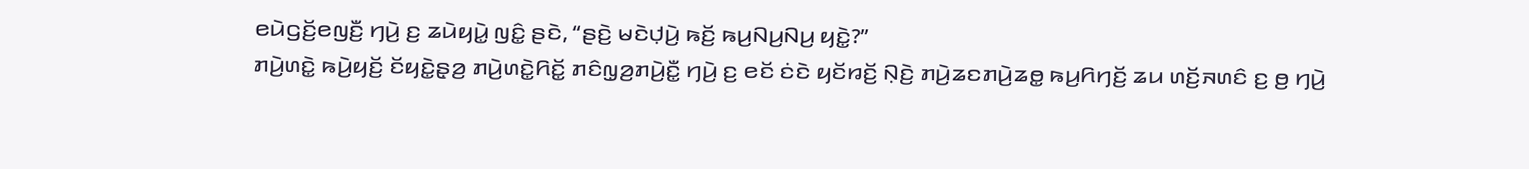ꤕꤣꤧꤞꤢꤩ꤬ꤕꤜꤢꤪ꤬ ꤚꤣꤧ꤬ ꤢ꤬ ꤘꤣꤧꤟꤣꤧ꤭ ꤜꤢꤨ꤭ ꤔꤢꤧ, “ꤔꤢꤧ꤬ ꤗꤢꤧꤓ꤫ꤣꤧ꤬ ꤒꤢꤩ꤬ ꤒꤣ꤬ꤡꤣ꤬ꤡꤣ꤬ ꤟꤢꤧ꤭?”
ꤊꤣꤧ꤬ꤛꤢꤧ꤭ ꤒꤣꤧ꤬ꤟꤢꤩ꤬ ꤢꤩꤟꤢꤧ꤭ꤔ꤫ꤤ꤬ ꤊꤣꤧ꤬ꤛꤢꤧ꤭ꤖꤢꤩ꤭ ꤊꤢꤨꤜ꤫ꤤ꤬ꤊꤣꤧ꤬ꤢꤪ꤭ ꤚꤣꤧ꤬ ꤢ꤬ ꤕꤢꤩ ꤢꤦꤢꤧ ꤟꤢꤩꤙꤢꤩ꤬ ꤡ꤫ꤢꤧ꤬ ꤊꤣꤧ꤬ꤘꤢꤊꤣꤧ꤬ꤘꤥ꤭ ꤒꤣ꤬ꤖꤚꤢꤩ꤬ ꤘꤣ ꤛꤢꤩ꤬ꤏꤛꤢꤨ ꤢ꤬ ꤥ꤬ ꤚꤣꤧ꤬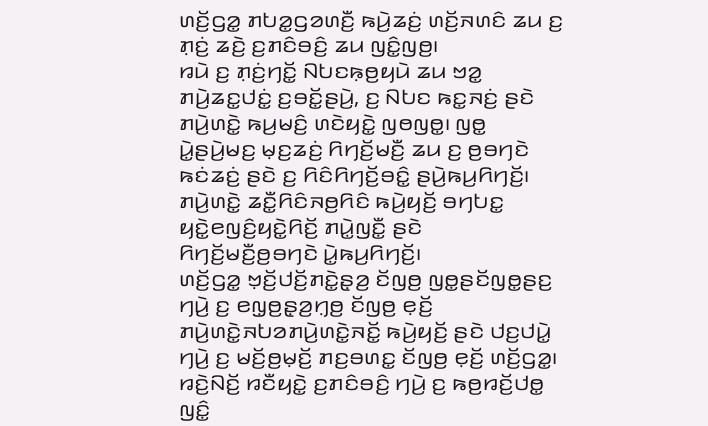ꤛꤢꤩ꤬ꤞꤤ꤭ ꤊꤝꤤ꤭ꤞꤤꤛꤢꤪ꤬ ꤒꤣꤧ꤬ꤘꤢꤦ꤬ ꤛꤢꤩ꤬ꤏꤛꤢꤨ ꤘꤣ ꤢ꤬ ꤊ꤫ꤢꤦ꤬ ꤘꤢꤧ꤬ ꤢ꤬ꤊꤢꤨꤋꤢꤨ꤬ ꤘꤣ ꤜꤢꤨ꤭ꤜꤥ꤬꤯
ꤙꤣꤧ ꤢ꤬ ꤊ꤫ꤢꤦ꤬ꤚꤢꤩ꤭ ꤡꤝꤢꤒ꤫ꤥ꤬ꤟꤣꤧ ꤘꤣ ꤠꤤ꤭ ꤊꤣꤧ꤬ꤘꤢ꤭ꤓꤢꤦ꤭ ꤢ꤬ꤋꤢꤩ꤭ꤔꤣꤧ꤬, ꤢ꤬ ꤡꤝꤢ ꤒꤢ꤭ꤏꤢꤦ꤬ ꤔꤢꤧ ꤊꤣꤧ꤬ꤛꤢꤧ꤭ ꤒꤣ꤬ꤗꤢꤨ꤬ ꤛꤢꤧꤟꤢꤧ꤭ ꤜꤥꤜꤥ꤭꤯ ꤜꤥ꤭ ꤣꤧ꤭ꤔꤣꤧ꤬ꤗꤢ꤬ ꤗ꤫ꤢ꤬ꤘꤢꤦ꤬ ꤖꤚꤢꤩ꤬ꤗꤢꤪ꤬ ꤘꤣ ꤢ꤬ ꤥ꤬ꤋꤚꤢꤧ ꤒꤢꤦꤘꤢꤦ꤬ ꤔꤢꤧ ꤢ꤬ ꤖꤢꤨꤖꤚꤢꤩ꤬ꤋꤢꤨ꤭ ꤔꤣꤧ꤬ꤒꤣ꤬ꤖꤚꤢꤩ꤬꤯ ꤊꤣꤧ꤬ꤛꤢꤧ꤭ ꤘꤢꤪ꤭ꤖꤢꤨꤏꤥ꤬ꤖꤢꤨ ꤒꤣꤧ꤬ꤟꤢꤩ꤬ ꤋꤚꤝꤢ꤭ ꤟꤢꤧ꤭ꤕꤜꤢꤨ꤬ꤟꤢꤧ꤭ꤖꤢꤩ꤬ ꤊꤣꤧ꤭ꤜꤢꤪ꤭ ꤔꤢꤧ ꤖꤚꤢꤩ꤬ꤗꤢꤪ꤬ꤥ꤬ꤋꤚꤢꤧ ꤣꤧ꤭ꤒꤣ꤬ꤖꤚꤢꤩ꤬꤯
ꤛꤢꤩ꤬ꤞꤤ꤭ ꤠ꤫ꤢꤩ꤬ꤓꤢꤩ꤬ꤊꤢꤧ꤭ꤔ꤫ꤤ꤬ ꤢꤩꤜꤥ꤬ ꤜꤥ꤭ꤔꤢꤩꤜꤥ꤭ꤔꤢ꤬ ꤚꤣꤧ꤬ ꤢ꤬ ꤕꤜ꤫ꤥ꤬ꤔ꤫ꤤ꤬ꤚ꤫ꤥ꤬ ꤢꤩꤜꤥ꤬ ꤕ꤫ꤢꤩ꤬ ꤊꤣꤧ꤬ꤛꤢꤧ꤭ꤏꤝꤤꤊꤣꤧ꤬ꤛꤢꤧ꤭ꤏꤢꤩ꤭ ꤒꤣꤧ꤬ꤟꤢꤩ꤬ ꤔꤢꤧ ꤓꤢ꤬ꤓꤣꤧ꤭ ꤚꤣꤧ꤬ ꤢ꤬ ꤗꤢꤩ꤬ꤥ꤬ꤗ꤫ꤢꤩ꤬ ꤊꤢ꤬ꤋꤛꤢ꤭ ꤢꤩꤜꤥ꤬ ꤕ꤫ꤢꤩ꤬ ꤛꤢꤩ꤬ꤞꤤ꤭꤯
ꤙꤢꤧ꤬ꤡꤢꤩ꤬ ꤙꤢꤪꤟꤢꤧ꤭ ꤢ꤬ꤊꤢꤨꤋꤢꤨ꤬ ꤚꤣꤧ꤬ ꤢ꤬ ꤒꤥ꤬ꤙꤢꤩ꤬ꤓꤥ꤭ ꤜꤢꤨ꤭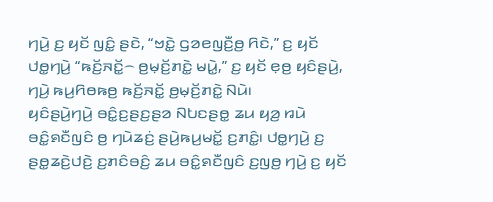ꤚꤣꤧ꤬ ꤢ꤬ ꤟꤢꤩ ꤜꤢꤨ꤭ ꤔꤢꤧ, “ꤠꤢꤧ꤭ ꤞꤤꤕꤜꤢꤪ꤬ꤥ꤬ ꤖꤢꤧ,” ꤢ꤬ ꤟꤢꤩ ꤓꤥ꤭ꤚꤣꤧ꤬ “ꤒꤢꤩ꤬ꤏꤢꤩ꤭꤮ ꤥ꤬ꤗ꤫ꤢꤩ꤬ꤊꤢꤧ꤭ ꤗꤣꤧ꤭,” ꤢ꤬ ꤟꤢꤩ ꤕ꤫ꤥ꤬ ꤟꤢꤨꤔꤣꤧ꤬, ꤚꤣꤧ꤬ ꤒꤣ꤬ꤖꤥꤒꤥ꤬ ꤒꤢꤩ꤬ꤏꤢꤩ꤭ ꤥ꤬ꤗ꤫ꤢꤩ꤬ꤊꤢꤧ꤭ ꤡꤣꤧ꤯
ꤟꤢꤨꤔꤣꤧ꤬ꤚꤣꤧ꤬ ꤋꤢꤨ꤭ꤢ꤬ꤔꤢ꤬ꤔꤤ ꤡꤝꤢꤔꤥ꤭ ꤘꤣ ꤟꤤ꤬ ꤙꤣꤧ ꤋꤢꤨ꤭ꤎꤢꤪꤜꤢꤨ ꤥ꤬ ꤚꤣꤧꤘꤢꤦ꤬ ꤔꤣꤧ꤬ꤒꤣ꤬ꤗꤢꤩ꤭ ꤢ꤬ꤊꤢꤨ꤭꤯ ꤓꤥ꤭ꤚꤣꤧ꤬ ꤢ꤬ ꤔꤥ꤭ꤘꤢꤧ꤬ꤓꤢꤧ꤬ ꤢ꤬ꤊꤢꤨꤋꤢꤨ꤬ ꤘꤣ ꤋꤢꤨ꤭ꤎꤢꤪꤜꤢꤨ ꤢ꤬ꤜꤥ꤬ ꤚꤣꤧ꤬ ꤢ꤬ ꤟꤢꤩ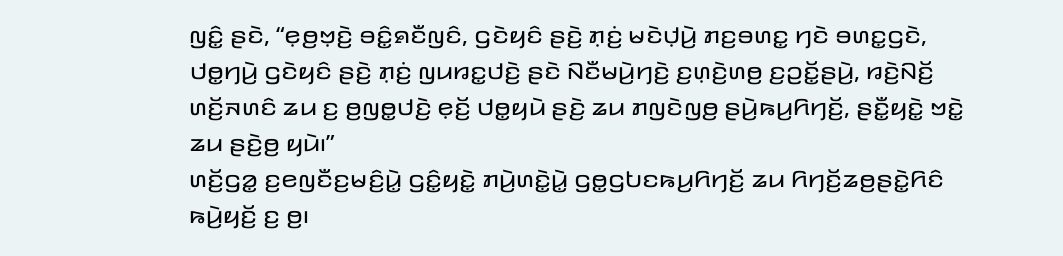ꤜꤢꤨ꤭ ꤔꤢꤧ, “ꤕ꤫ꤥ꤬ꤠ꤫ꤢꤧ꤬ ꤋꤢꤨ꤭ꤎꤢꤪꤜꤢꤨ, ꤞꤢꤧꤟꤢꤨ ꤔꤢꤧ꤬ ꤊ꤫ꤢꤦ꤬ ꤗꤢꤧꤓ꤫ꤣꤧ꤬ ꤊꤢ꤬ꤋꤛꤢ꤭ ꤚꤢꤧ ꤋꤛꤢ꤭ꤞꤢꤧ, ꤓꤥ꤭ꤚꤣꤧ꤬ ꤞꤢꤧꤟꤢꤨ ꤔꤢꤧ꤬ ꤊ꤫ꤢꤦ꤬ ꤜꤣꤙꤢ꤭ꤓꤢꤧ꤬ ꤔꤢꤧ ꤡꤢꤪꤗꤣꤧ꤬ꤚꤢꤧ꤬ ꤢ꤬ꤛ꤫ꤢꤧ꤬ꤛꤥ꤬ ꤢ꤬ꤑꤢꤩ꤭ꤔꤣꤧ꤬, ꤙꤢꤧ꤬ꤡꤢꤩ꤬ ꤛꤢꤩ꤬ꤏꤛꤢꤨ ꤘꤣ ꤢ꤬ ꤥ꤬ꤜꤥ꤭ꤓꤢꤧ꤬ ꤕ꤫ꤢꤩ꤬ ꤓꤥ꤭ꤟꤣꤧ ꤔꤢꤧ꤬ ꤘꤣ ꤊꤜꤢꤧꤜꤥ꤬ ꤔꤣꤧ꤬ꤒꤣ꤬ꤖꤚꤢꤩ꤬, ꤔꤢꤪ꤭ꤟꤢꤧ꤭ ꤠꤢꤧ꤭ ꤘꤣ ꤔꤢꤧ꤬ꤥ꤬ ꤟꤣꤧ꤯”
ꤛꤢꤩ꤬ꤞꤤ꤭ ꤢ꤬ꤕꤜꤢꤪꤢ꤬ꤗꤢꤨ꤬ꤣꤧ꤭ ꤞꤢꤨ꤭ꤟꤢꤧ꤭ ꤊꤣꤧ꤬ꤛꤢꤧ꤭ꤣꤧ꤭ ꤞꤥ꤭ꤞꤝꤢꤒꤣ꤬ꤖꤚꤢꤩ꤬ ꤘꤣ ꤖꤚꤢꤩ꤬ꤘꤥ꤬ꤔꤢꤧ꤭ꤖꤢꤨ ꤒꤣꤧ꤬ꤟꤢꤩ꤬ ꤢ꤬ ꤥ꤬꤯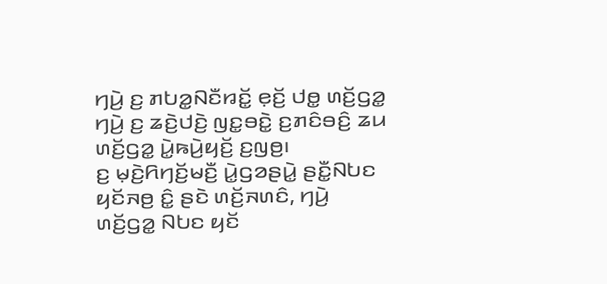ꤚꤣꤧ꤬ ꤢ꤬ ꤊꤝꤤ꤭ꤡꤢꤪꤙꤢꤩ꤭ ꤕ꤫ꤢꤩ꤬ ꤓꤥ꤭ ꤛꤢꤩ꤬ꤞꤤ꤭ ꤚꤣꤧ꤬ ꤢ꤬ ꤘꤢꤧ꤬ꤓꤢꤧ꤬ ꤜꤢ꤭ꤋꤢꤧ꤭ ꤢ꤬ꤊꤢꤨꤋꤢꤨ꤬ ꤘꤣ ꤛꤢꤩ꤬ꤞꤤ꤭ ꤣꤧ꤭ꤒꤣꤧ꤬ꤟꤢꤩ꤬ ꤢ꤬ꤜꤥ꤬꤯
ꤢ꤬ ꤗ꤫ꤢꤧ꤬ꤖꤚꤢꤩ꤬ꤗꤢꤪ꤬ ꤣꤧ꤭ꤞꤤꤔꤣꤧ꤭ ꤔꤢꤪ꤭ꤡꤝꤢ ꤟꤢꤩꤏꤥ꤬ ꤢꤨ꤭ ꤔꤢꤧ ꤛꤢꤩ꤬ꤏꤛꤢꤨ, ꤚꤣꤧ꤬ ꤛꤢꤩ꤬ꤞꤤ꤭ ꤡꤝꤢ ꤟꤢꤩ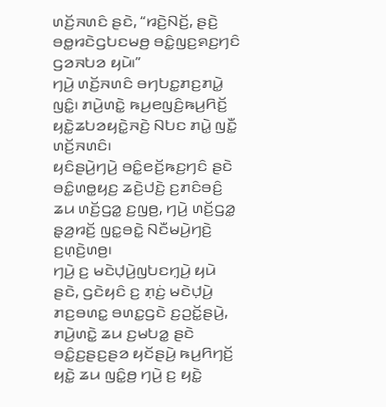ꤛꤢꤩ꤬ꤏꤛꤢꤨ ꤔꤢꤧ, “ꤙꤢꤧ꤬ꤡꤢꤩ꤬, ꤔꤢꤧ꤬ ꤋꤥ꤭ꤙꤢꤧꤞꤝꤢꤗꤥ꤬ ꤋꤢꤨ꤭ꤜꤢ꤬ꤎꤢ꤬ꤚꤢꤨ ꤞꤤꤏꤝꤤ ꤟꤣꤧ꤯”
ꤚꤣꤧ꤬ ꤛꤢꤩ꤬ꤏꤛꤢꤨ ꤋꤚꤝꤢ꤭ꤊꤢ꤬ꤊꤣꤧ꤭ ꤜꤢꤨ꤭꤯ ꤊꤣꤧ꤬ꤛꤢꤧ꤭ ꤒꤣ꤬ꤕꤜꤢꤨ꤬ꤒꤣ꤬ꤖꤢꤩ꤬ ꤟꤢꤧ꤭ꤘꤝꤤꤟꤢꤧ꤭ꤏꤢꤧ꤬ ꤡꤝꤢ ꤊꤣꤧ꤭ ꤜꤢꤪ꤭ ꤛꤢꤩ꤬ꤏꤛꤢꤨ꤯
ꤟꤢꤨꤔꤣꤧ꤬ꤚꤣꤧ꤬ ꤋꤢꤨ꤭ꤕꤢꤩ꤬ꤒꤢ꤬ꤚꤢꤨ ꤔꤢꤧ ꤋꤢꤨ꤭ꤛꤥ꤭ꤟꤢ꤬ ꤘꤢꤧ꤬ꤓꤢꤧ꤬ ꤢ꤬ꤊꤢꤨꤋꤢꤨ꤬ ꤘꤣ ꤛꤢꤩ꤬ꤞꤤ꤭ ꤢ꤬ꤜꤥ꤬, ꤚꤣꤧ꤬ ꤛꤢꤩ꤬ꤞꤤ꤭ ꤔ꤫ꤤ꤬ꤙꤢꤩ꤬ ꤜꤢ꤭ꤋꤢꤧ꤭ ꤡꤢꤪꤗꤣꤧ꤬ꤚꤢꤧ꤬ ꤢ꤬ꤛ꤫ꤢꤧ꤬ꤛꤥ꤬꤯
ꤚꤣꤧ꤬ ꤢ꤬ ꤗꤢꤧꤓ꤫ꤣꤧ꤬ꤜꤝꤢꤚ꤫ꤣꤧ꤬ ꤟꤣꤧ ꤔꤢꤧ, ꤞꤢꤧꤟꤢꤨ ꤢ꤬ ꤊ꤫ꤢꤦ꤬ ꤗꤢꤧꤓ꤫ꤣꤧ꤬ ꤊꤢ꤬ꤋꤛꤢ꤭ ꤋꤛꤢ꤭ꤞꤢꤧ ꤢ꤬ꤑꤢꤩ꤭ꤔꤣꤧ꤬, ꤊꤣꤧ꤬ꤛꤢꤧ꤭ ꤘꤣ ꤢ꤬ꤗꤝꤤ꤭ ꤔꤢꤧ ꤋꤢꤨ꤭ꤢ꤬ꤔꤢ꤬ꤔꤤ ꤟꤢꤩꤔꤣꤧ꤬ ꤒꤣ꤬ꤖꤚꤢꤩ꤬ ꤟꤢꤧ꤭ ꤘꤣ ꤜꤢꤨ꤭ꤥ꤬ ꤚꤣꤧ꤬ ꤢ꤬ ꤟꤢꤧ꤭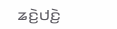ꤘꤢꤧ꤬ꤓꤢꤧ꤬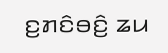ꤢ꤬ꤊꤢꤨꤋꤢꤨ꤬ ꤘꤣ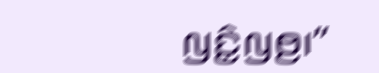ꤜꤢꤨ꤭ꤜꤥ꤬꤯”